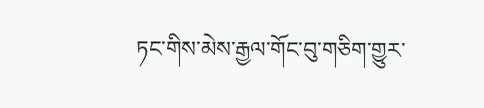ཏང་གིས་མེས་རྒྱལ་གོང་བུ་གཅིག་གྱུར་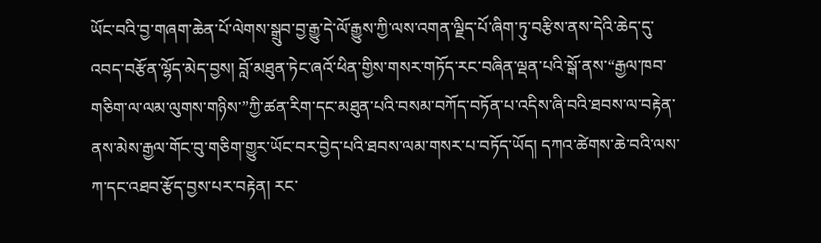ཡོང་བའི་བྱ་གཞག་ཆེན་པོ་ལེགས་སྒྲུབ་བྱ་རྒྱུ་དེ་ལོ་རྒྱུས་ཀྱི་ལས་འགན་ལྗིད་པོ་ཞིག་ཏུ་བརྩིས་ནས་དེའི་ཆེད་དུ་འབད་བརྩོན་ལྷོད་མེད་བྱས། བློ་མཐུན་ཏེང་ཞའོ་ཕིན་གྱིས་གསར་གཏོད་རང་བཞིན་ལྡན་པའི་སྒོ་ནས་“རྒྱལ་ཁབ་གཅིག་ལ་ལམ་ལུགས་གཉིས་”ཀྱི་ཚན་རིག་དང་མཐུན་པའི་བསམ་བཀོད་བཏོན་པ་འདིས་ཞི་བའི་ཐབས་ལ་བརྟེན་ནས་མེས་རྒྱལ་གོང་བུ་གཅིག་གྱུར་ཡོང་བར་བྱེད་པའི་ཐབས་ལམ་གསར་པ་བཏོད་ཡོད། དཀའ་ཚེགས་ཆེ་བའི་ལས་ཀ་དང་འཐབ་རྩོད་བྱས་པར་བརྟེན། རང་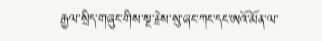རྒྱལ་སྲིད་གཞུང་གིས་སྔ་རྗེས་སུ་ཞང་ཀང་དང་ཨའོ་མོན་ལ་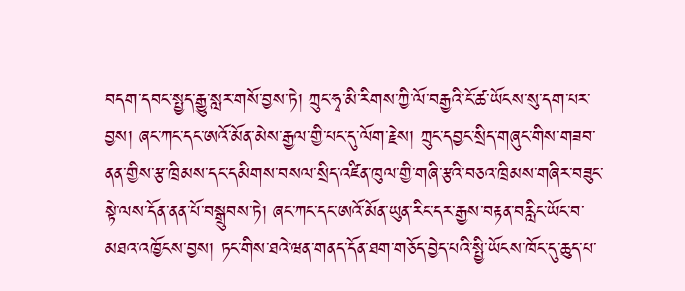བདག་དབང་སྤྱད་རྒྱུ་སླར་གསོ་བྱས་ཏེ། ཀྲུང་ཧྭ་མི་རིགས་ཀྱི་ལོ་བརྒྱའི་ངོ་ཚ་ཡོངས་སུ་དག་པར་བྱས། ཞང་ཀང་དང་ཨའོ་མོན་མེས་རྒྱལ་གྱི་པང་དུ་ལོག་རྗེས། ཀྲུང་དབྱང་སྲིད་གཞུང་གིས་གཟབ་ནན་གྱིས་རྩ་ཁྲིམས་དང་དམིགས་བསལ་སྲིད་འཛིན་ཁུལ་གྱི་གཞི་རྩའི་བཅའ་ཁྲིམས་གཞིར་བཟུང་སྟེ་ལས་དོན་ནན་པོ་བསྒྲུབས་ཏེ། ཞང་ཀང་དང་ཨའོ་མོན་ཡུན་རིང་དར་རྒྱས་བརྟན་བརླིང་ཡོང་བ་མཐའ་འཁྱོངས་བྱས། ཏང་གིས་ཐའེ་ཝན་གནད་དོན་ཐག་གཅོད་བྱེད་པའི་སྤྱི་ཡོངས་ཁོང་དུ་ཆུད་པ་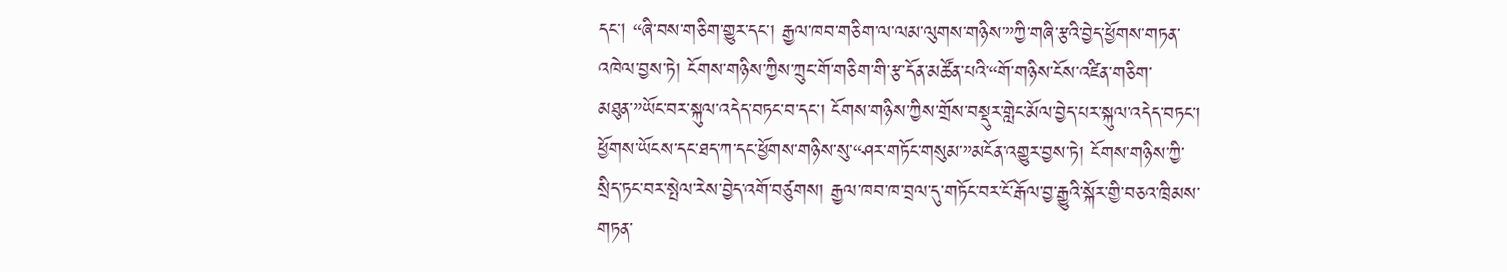དང། “ཞི་བས་གཅིག་གྱུར་དང་། རྒྱལ་ཁབ་གཅིག་ལ་ལམ་ལུགས་གཉིས་”ཀྱི་གཞི་རྩའི་བྱེད་ཕྱོགས་གཏན་འཁེལ་བྱས་ཏེ། ངོགས་གཉིས་ཀྱིས་ཀྲུང་གོ་གཅིག་གི་རྩ་དོན་མཚོན་པའི་“གོ་གཉིས་ངོས་འཛིན་གཅིག་མཐུན་”ཡོང་བར་སྐུལ་འདེད་བཏང་བ་དང་། ངོགས་གཉིས་ཀྱིས་གྲོས་བསྡུར་གླེང་མོལ་བྱེད་པར་སྐུལ་འདེད་བཏང་། ཕྱོགས་ཡོངས་དང་ཐད་ཀ་དང་ཕྱོགས་གཉིས་སུ་“ཤར་གཏོང་གསུམ་”མངོན་འགྱུར་བྱས་ཏེ། ངོགས་གཉིས་ཀྱི་སྲིད་ཏང་བར་སྤེལ་རེས་བྱེད་འགོ་བཙུགས། རྒྱལ་ཁབ་ཁ་བྲལ་དུ་གཏོང་བར་ངོ་རྒོལ་བྱ་རྒྱུའི་སྐོར་གྱི་བཅའ་ཁྲིམས་གཏན་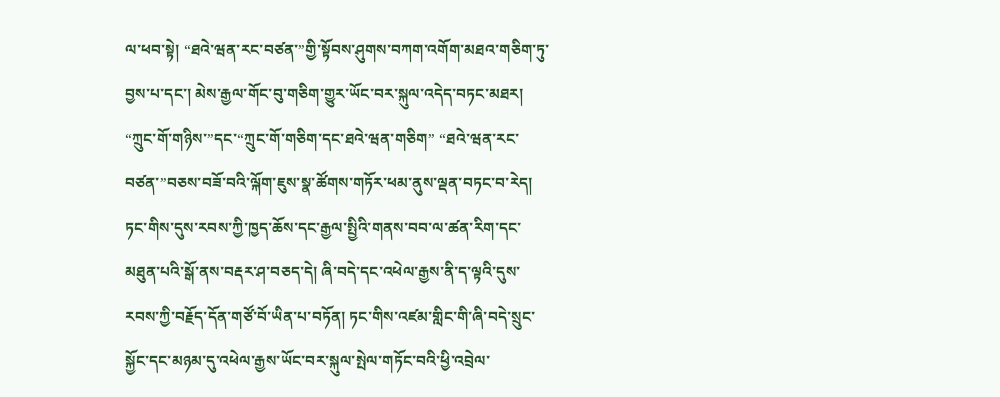ལ་ཕབ་སྟེ། “ཐའེ་ཝན་རང་བཙན་”གྱི་སྟོབས་ཤུགས་བཀག་འགོག་མཐའ་གཅིག་ཏུ་བྱས་པ་དང་། མེས་རྒྱལ་གོང་བུ་གཅིག་གྱུར་ཡོང་བར་སྐུལ་འདེད་བཏང་མཐར། “ཀྲུང་གོ་གཉིས་”དང་“ཀྲུང་གོ་གཅིག་དང་ཐའེ་ཝན་གཅིག” “ཐའེ་ཝན་རང་བཙན་”བཅས་བཟོ་བའི་ལྐོག་ཇུས་སྣ་ཚོགས་གཏོར་ཕམ་ནུས་ལྡན་བཏང་བ་རེད།
ཏང་གིས་དུས་རབས་ཀྱི་ཁྱད་ཆོས་དང་རྒྱལ་སྤྱིའི་གནས་བབ་ལ་ཚན་རིག་དང་མཐུན་པའི་སྒོ་ནས་བརྡར་ཤ་བཅད་དེ། ཞི་བདེ་དང་འཕེལ་རྒྱས་ནི་ད་ལྟའི་དུས་རབས་ཀྱི་བརྗོད་དོན་གཙོ་བོ་ཡིན་པ་བཏོན། ཏང་གིས་འཛམ་གླིང་གི་ཞི་བདེ་སྲུང་སྐྱོང་དང་མཉམ་དུ་འཕེལ་རྒྱས་ཡོང་བར་སྐུལ་སྤེལ་གཏོང་བའི་ཕྱི་འབྲེལ་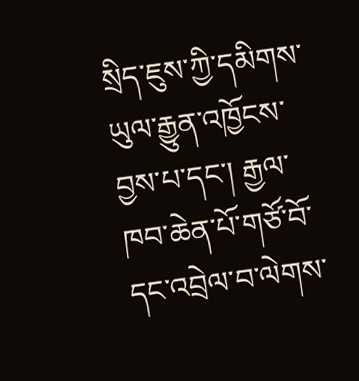སྲིད་ཇུས་ཀྱི་དམིགས་ཡུལ་རྒྱུན་འཁྱོངས་བྱས་པ་དང་། རྒྱལ་ཁབ་ཆེན་པོ་གཙོ་བོ་དང་འབྲེལ་བ་ལེགས་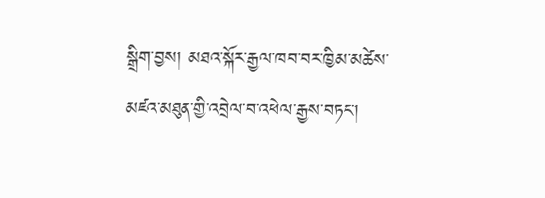སྒྲིག་བྱས། མཐའ་སྐོར་རྒྱལ་ཁབ་བར་ཁྱིམ་མཚེས་མཛའ་མཐུན་གྱི་འབྲེལ་བ་འཕེལ་རྒྱས་བཏང་།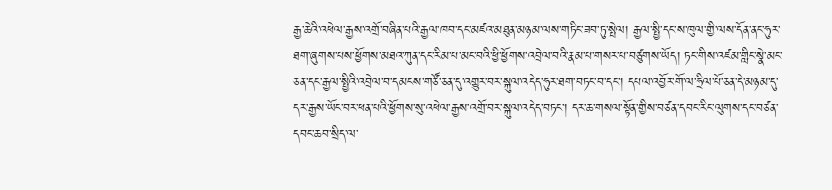རྒྱ་ཆེའི་འཕེལ་རྒྱས་འགྲོ་བཞིན་པའི་རྒྱལ་ཁབ་དང་མཛའ་མཐུན་མཉམ་ལས་གཏིང་ཟབ་ཏུ་སྤེལ། རྒྱལ་སྤྱི་དང་ས་ཁུལ་གྱི་ལས་དོན་ནང་ཧུར་ཐག་ཞུགས་པས་ཕྱོགས་མཐའ་ཀུན་དང་རིམ་པ་མང་བའི་ཕྱི་ཕྱོགས་འབྲེལ་བའི་རྣམ་པ་གསར་པ་བཙུགས་ཡོད། ཏང་གིས་འཛམ་གླིང་སྣེ་མང་ཅན་དང་རྒྱལ་སྤྱིའི་འབྲེལ་བ་དམངས་གཙོ་ཅན་དུ་འགྱུར་བར་སྐུལ་འདེད་ཧུར་ཐག་བཏང་བ་དང་། དཔལ་འབྱོར་གོ་ལ་ཧྲིལ་པོ་ཅན་དེ་མཉམ་དུ་དར་རྒྱས་ཡོང་བར་ཕན་པའི་ཕྱོགས་སུ་འཕེལ་རྒྱས་འགྲོ་བར་སྐུལ་འདེད་བཏང་། དར་ཆ་གསལ་སྟོན་གྱིས་བཙན་དབང་རིང་ལུགས་དང་བཙན་དབང་ཆབ་སྲིད་ལ་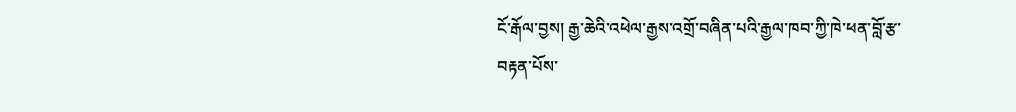ངོ་རྒོལ་བྱས། རྒྱ་ཆེའི་འཕེལ་རྒྱས་འགྲོ་བཞིན་པའི་རྒྱལ་ཁབ་ཀྱི་ཁེ་ཕན་བློ་རྩ་བརྟན་པོས་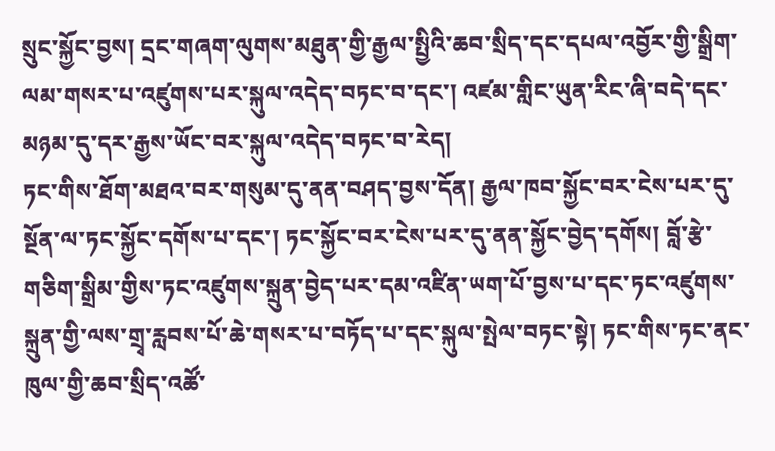སྲུང་སྐྱོང་བྱས། དྲང་གཞག་ལུགས་མཐུན་གྱི་རྒྱལ་སྤྱིའི་ཆབ་སྲིད་དང་དཔལ་འབྱོར་གྱི་སྒྲིག་ལམ་གསར་པ་འཛུགས་པར་སྐུལ་འདེད་བཏང་བ་དང་། འཛམ་གླིང་ཡུན་རིང་ཞི་བདེ་དང་མཉམ་དུ་དར་རྒྱས་ཡོང་བར་སྐུལ་འདེད་བཏང་བ་རེད།
ཏང་གིས་ཐོག་མཐའ་བར་གསུམ་དུ་ནན་བཤད་བྱས་དོན། རྒྱལ་ཁབ་སྐྱོང་བར་ངེས་པར་དུ་སྔོན་ལ་ཏང་སྐྱོང་དགོས་པ་དང་། ཏང་སྐྱོང་བར་ངེས་པར་དུ་ནན་སྐྱོང་བྱེད་དགོས། བློ་རྩེ་གཅིག་སྒྲིམ་གྱིས་ཏང་འཛུགས་སྐྲུན་བྱེད་པར་དམ་འཛིན་ཡག་པོ་བྱས་པ་དང་ཏང་འཛུགས་སྐྲུན་གྱི་ལས་གྲྭ་རླབས་པོ་ཆེ་གསར་པ་བཏོད་པ་དང་སྐུལ་སྤེལ་བཏང་སྟེ། ཏང་གིས་ཏང་ནང་ཁུལ་གྱི་ཆབ་སྲིད་འཚོ་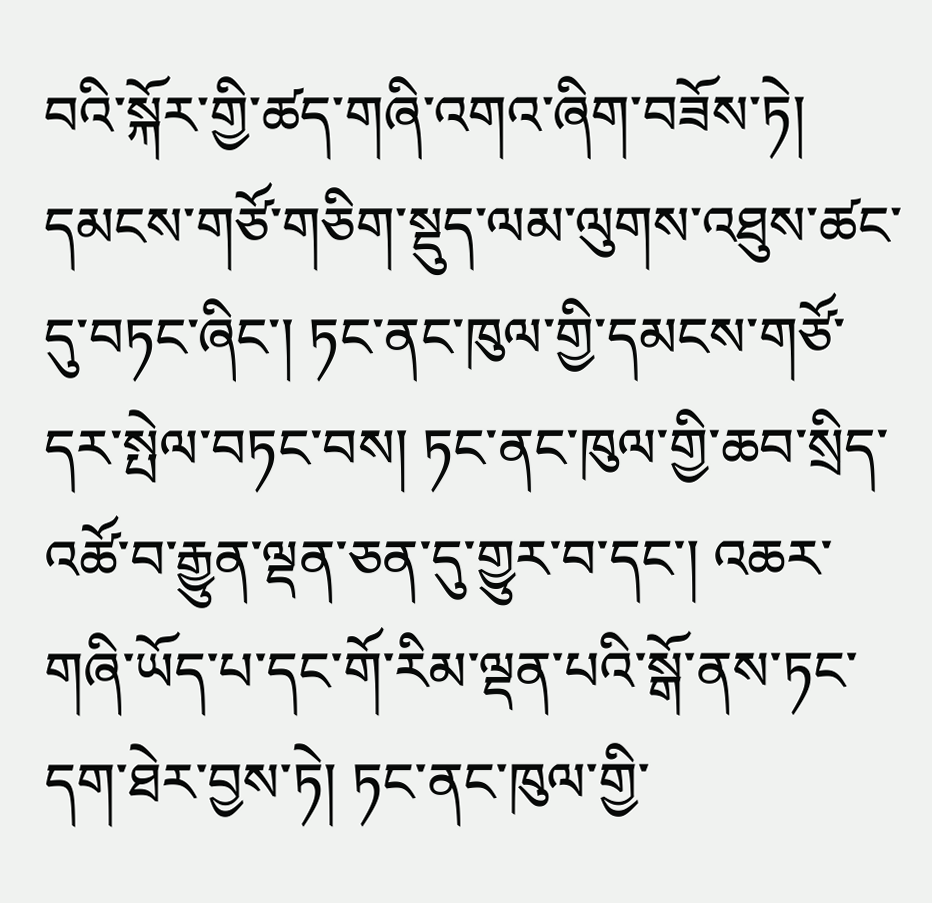བའི་སྐོར་གྱི་ཚད་གཞི་འགའ་ཞིག་བཟོས་ཏེ། དམངས་གཙོ་གཅིག་སྡུད་ལམ་ལུགས་འཐུས་ཚང་དུ་བཏང་ཞིང་། ཏང་ནང་ཁུལ་གྱི་དམངས་གཙོ་དར་སྤེལ་བཏང་བས། ཏང་ནང་ཁུལ་གྱི་ཆབ་སྲིད་འཚོ་བ་རྒྱུན་ལྡན་ཅན་དུ་གྱུར་བ་དང་། འཆར་གཞི་ཡོད་པ་དང་གོ་རིམ་ལྡན་པའི་སྒོ་ནས་ཏང་དག་ཐེར་བྱས་ཏེ། ཏང་ནང་ཁུལ་གྱི་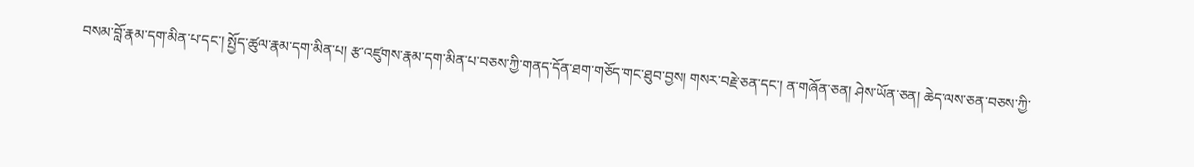བསམ་བློ་རྣམ་དག་མིན་པ་དང་། སྤྱོད་ཚུལ་རྣམ་དག་མིན་པ། རྩ་འཛུགས་རྣམ་དག་མིན་པ་བཅས་ཀྱི་གནད་དོན་ཐག་གཅོད་གང་ཐུབ་བྱས། གསར་བརྗེ་ཅན་དང་། ན་གཞོན་ཅན། ཤེས་ཡོན་ཅན། ཆེད་ལས་ཅན་བཅས་ཀྱི་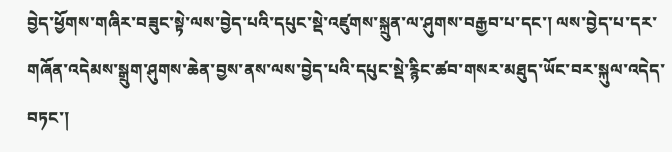བྱེད་ཕྱོགས་གཞིར་བཟུང་སྟེ་ལས་བྱེད་པའི་དཔུང་སྡེ་འཛུགས་སྐྲུན་ལ་ཤུགས་བརྒྱབ་པ་དང་། ལས་བྱེད་པ་དར་གཞོན་འདེམས་སྒྲུག་ཤུགས་ཆེན་བྱས་ནས་ལས་བྱེད་པའི་དཔུང་སྡེ་རྙིང་ཚབ་གསར་མཐུད་ཡོང་བར་སྐུལ་འདེད་བཏང་།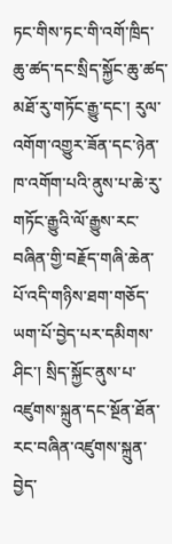ཏང་གིས་ཏང་གི་འགོ་ཁྲིད་ཆུ་ཚད་དང་སྲིད་སྐྱོང་ཆུ་ཚད་མཐོ་རུ་གཏོང་རྒྱུ་དང་། རུལ་འགོག་འགྱུར་ཟོན་དང་ཉེན་ཁ་འགོག་པའི་ནུས་པ་ཆེ་རུ་གཏོང་རྒྱུའི་ལོ་རྒྱུས་རང་བཞིན་གྱི་བརྗོད་གཞི་ཆེན་པོ་འདི་གཉིས་ཐག་གཅོད་ཡག་པོ་བྱེད་པར་དམིགས་ཤིང་། སྲིད་སྐྱོང་ནུས་པ་འཛུགས་སྐྲུན་དང་སྔོན་ཐོན་རང་བཞིན་འཛུགས་སྐྲུན་བྱེད་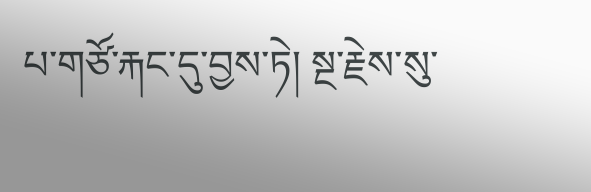པ་གཙོ་རྐང་དུ་བྱས་ཏེ། སྔ་རྗེས་སུ་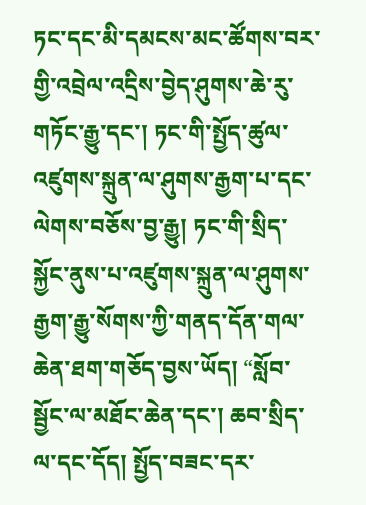ཏང་དང་མི་དམངས་མང་ཚོགས་བར་གྱི་འབྲེལ་འདྲིས་བྱེད་ཤུགས་ཆེ་རུ་གཏོང་རྒྱུ་དང་། ཏང་གི་སྤྱོད་ཚུལ་འཛུགས་སྐྲུན་ལ་ཤུགས་རྒྱག་པ་དང་ལེགས་བཅོས་བྱ་རྒྱུ། ཏང་གི་སྲིད་སྐྱོང་ནུས་པ་འཛུགས་སྐྲུན་ལ་ཤུགས་རྒྱག་རྒྱུ་སོགས་ཀྱི་གནད་དོན་གལ་ཆེན་ཐག་གཅོད་བྱས་ཡོད། “སློབ་སྦྱོང་ལ་མཐོང་ཆེན་དང་། ཆབ་སྲིད་ལ་དང་དོད། སྤྱོད་བཟང་དར་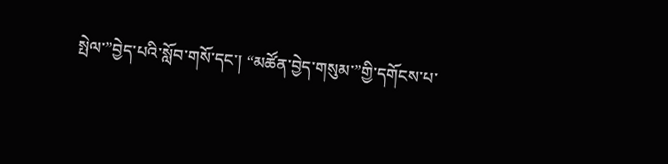སྤེལ་”བྱེད་པའི་སློབ་གསོ་དང་། “མཚོན་བྱེད་གསུམ་”གྱི་དགོངས་པ་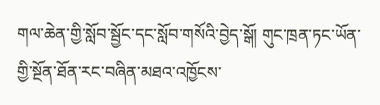གལ་ཆེན་གྱི་སློབ་སྦྱོང་དང་སློབ་གསོའི་བྱེད་སྒོ། གུང་ཁྲན་ཏང་ཡོན་གྱི་སྔོན་ཐོན་རང་བཞིན་མཐའ་འཁྱོངས་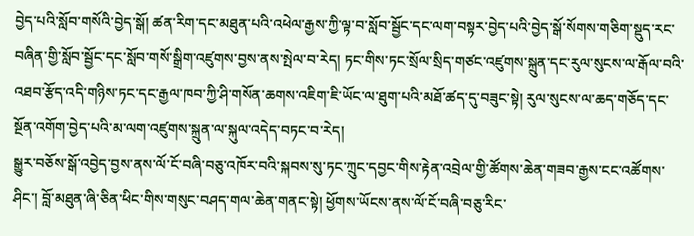བྱེད་པའི་སློབ་གསོའི་བྱེད་སྒོ། ཚན་རིག་དང་མཐུན་པའི་འཕེལ་རྒྱས་ཀྱི་ལྟ་བ་སློབ་སྦྱོང་དང་ལག་བསྟར་བྱེད་པའི་བྱེད་སྒོ་སོགས་གཅིག་སྡུད་རང་བཞིན་གྱི་སློབ་སྦྱོང་དང་སློབ་གསོ་སྒྲིག་འཛུགས་བྱས་ནས་སྤེལ་བ་རེད། ཏང་གིས་ཏང་སྲོལ་སྲིད་གཙང་འཛུགས་སྐྲུན་དང་རུལ་སུངས་ལ་རྒོལ་བའི་འཐབ་རྩོད་འདི་གཉིས་ཏང་དང་རྒྱལ་ཁབ་ཀྱི་ཤི་གསོན་ཆགས་འཇིག་ཇི་ཡོང་ལ་ཐུག་པའི་མཐོ་ཚད་དུ་བཟུང་སྟེ། རུལ་སུངས་ལ་ཆད་གཅོད་དང་སྔོན་འགོག་བྱེད་པའི་མ་ལག་འཛུགས་སྐྲུན་ལ་སྐུལ་འདེད་བཏང་བ་རེད།
སྒྱུར་བཅོས་སྒོ་འབྱེད་བྱས་ནས་ལོ་ངོ་བཞི་བཅུ་འཁོར་བའི་སྐབས་སུ་ཏང་ཀྲུང་དབྱང་གིས་རྟེན་འབྲེལ་གྱི་ཚོགས་ཆེན་གཟབ་རྒྱས་ངང་འཚོགས་ཤིང་། བློ་མཐུན་ཞི་ཅིན་ཕིང་གིས་གསུང་བཤད་གལ་ཆེན་གནང་སྟེ། ཕྱོགས་ཡོངས་ནས་ལོ་ངོ་བཞི་བཅུ་རིང་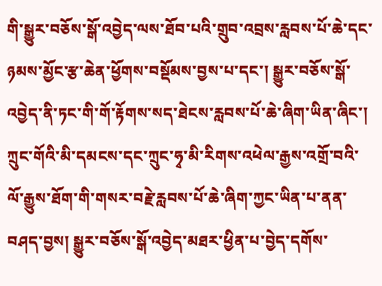གི་སྒྱུར་བཅོས་སྒོ་འབྱེད་ལས་ཐོབ་པའི་གྲུབ་འབྲས་རླབས་པོ་ཆེ་དང་ཉམས་མྱོང་རྩ་ཆེན་ཕྱོགས་བསྡོམས་བྱས་པ་དང་། སྒྱུར་བཅོས་སྒོ་འབྱེད་ནི་ཏང་གི་གོ་རྟོགས་སད་ཐེངས་རླབས་པོ་ཆེ་ཞིག་ཡིན་ཞིང་། ཀྲུང་གོའི་མི་དམངས་དང་ཀྲུང་ཧྭ་མི་རིགས་འཕེལ་རྒྱས་འགྲོ་བའི་ལོ་རྒྱུས་ཐོག་གི་གསར་བརྗེ་རླབས་པོ་ཆེ་ཞིག་ཀྱང་ཡིན་པ་ནན་བཤད་བྱས། སྒྱུར་བཅོས་སྒོ་འབྱེད་མཐར་ཕྱིན་པ་བྱེད་དགོས་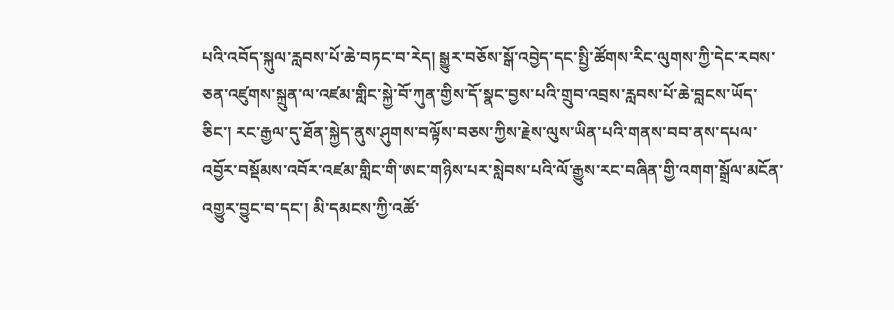པའི་འབོད་སྐུལ་རླབས་པོ་ཆེ་བཏང་བ་རེད། སྒྱུར་བཅོས་སྒོ་འབྱེད་དང་སྤྱི་ཚོགས་རིང་ལུགས་ཀྱི་དེང་རབས་ཅན་འཛུགས་སྐྲུན་ལ་འཛམ་གླིང་སྐྱེ་བོ་ཀུན་གྱིས་དོ་སྣང་བྱས་པའི་གྲུབ་འབྲས་རླབས་པོ་ཆེ་བླངས་ཡོད་ཅིང་། རང་རྒྱལ་དུ་ཐོན་སྐྱེད་ནུས་ཤུགས་བལྟོས་བཅས་ཀྱིས་རྗེས་ལུས་ཡིན་པའི་གནས་བབ་ནས་དཔལ་འབྱོར་བསྡོམས་འབོར་འཛམ་གླིང་གི་ཨང་གཉིས་པར་སླེབས་པའི་ལོ་རྒྱུས་རང་བཞིན་གྱི་འགག་སྒྲོལ་མངོན་འགྱུར་བྱུང་བ་དང་། མི་དམངས་ཀྱི་འཚོ་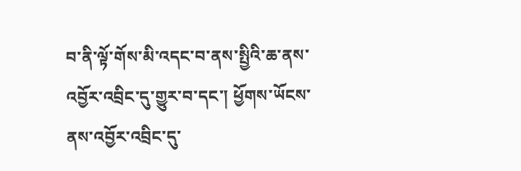བ་ནི་ལྟོ་གོས་མི་འདང་བ་ནས་སྤྱིའི་ཆ་ནས་འབྱོར་འབྲིང་དུ་གྱུར་བ་དང་། ཕྱོགས་ཡོངས་ནས་འབྱོར་འབྲིང་དུ་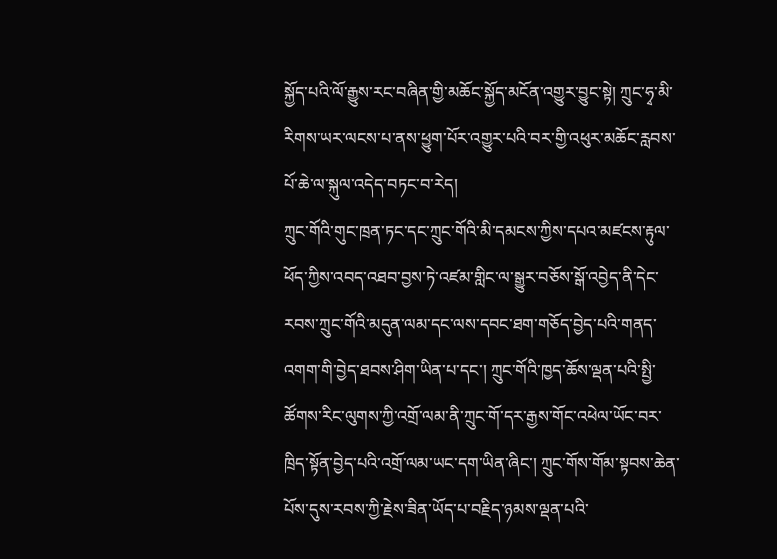སྐྱོད་པའི་ལོ་རྒྱུས་རང་བཞིན་གྱི་མཆོང་སྐྱོད་མངོན་འགྱུར་བྱུང་སྟེ། ཀྲུང་ཧྭ་མི་རིགས་ཡར་ལངས་པ་ནས་ཕྱུག་པོར་འགྱུར་པའི་བར་གྱི་འཕུར་མཆོང་རླབས་པོ་ཆེ་ལ་སྐུལ་འདེད་བཏང་བ་རེད།
ཀྲུང་གོའི་གུང་ཁྲན་ཏང་དང་ཀྲུང་གོའི་མི་དམངས་ཀྱིས་དཔའ་མཛངས་རྟུལ་ཕོད་ཀྱིས་འབད་འཐབ་བྱས་ཏེ་འཛམ་གླིང་ལ་སྒྱུར་བཅོས་སྒོ་འབྱེད་ནི་དེང་རབས་ཀྲུང་གོའི་མདུན་ལམ་དང་ལས་དབང་ཐག་གཅོད་བྱེད་པའི་གནད་འགག་གི་བྱེད་ཐབས་ཤིག་ཡིན་པ་དང་། ཀྲུང་གོའི་ཁྱད་ཆོས་ལྡན་པའི་སྤྱི་ཚོགས་རིང་ལུགས་ཀྱི་འགྲོ་ལམ་ནི་ཀྲུང་གོ་དར་རྒྱས་གོང་འཕེལ་ཡོང་བར་ཁྲིད་སྟོན་བྱེད་པའི་འགྲོ་ལམ་ཡང་དག་ཡིན་ཞིང་། ཀྲུང་གོས་གོམ་སྟབས་ཆེན་པོས་དུས་རབས་ཀྱི་རྗེས་ཟིན་ཡོད་པ་བརྗིད་ཉམས་ལྡན་པའི་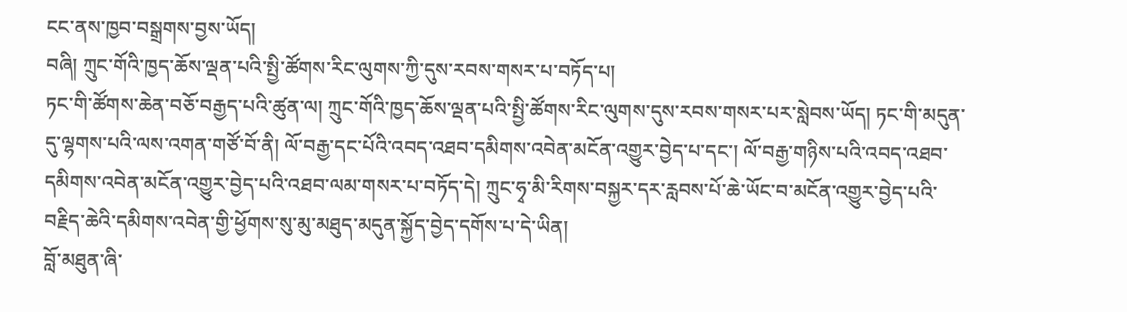ངང་ནས་ཁྱབ་བསྒྲགས་བྱས་ཡོད།
བཞི། ཀྲུང་གོའི་ཁྱད་ཆོས་ལྡན་པའི་སྤྱི་ཚོགས་རིང་ལུགས་ཀྱི་དུས་རབས་གསར་པ་བཏོད་པ།
ཏང་གི་ཚོགས་ཆེན་བཅོ་བརྒྱད་པའི་ཚུན་ལ། ཀྲུང་གོའི་ཁྱད་ཆོས་ལྡན་པའི་སྤྱི་ཚོགས་རིང་ལུགས་དུས་རབས་གསར་པར་སླེབས་ཡོད། ཏང་གི་མདུན་དུ་ལྷགས་པའི་ལས་འགན་གཙོ་བོ་ནི། ལོ་བརྒྱ་དང་པོའི་འབད་འཐབ་དམིགས་འབེན་མངོན་འགྱུར་བྱེད་པ་དང་། ལོ་བརྒྱ་གཉིས་པའི་འབད་འཐབ་དམིགས་འབེན་མངོན་འགྱུར་བྱེད་པའི་འཐབ་ལམ་གསར་པ་བཏོད་དེ། ཀྲུང་ཧྭ་མི་རིགས་བསྐྱར་དར་རླབས་པོ་ཆེ་ཡོང་བ་མངོན་འགྱུར་བྱེད་པའི་བརྗིད་ཆེའི་དམིགས་འབེན་གྱི་ཕྱོགས་སུ་མུ་མཐུད་མདུན་སྐྱོད་བྱེད་དགོས་པ་དེ་ཡིན།
བློ་མཐུན་ཞི་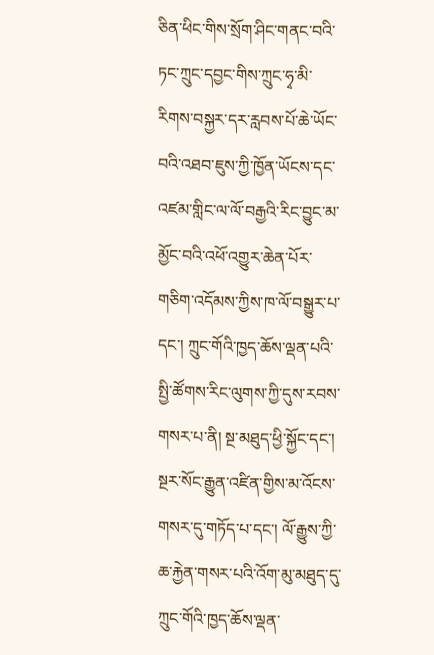ཅིན་ཕིང་གིས་སྲོག་ཤིང་གནང་བའི་ཏང་ཀྲུང་དབྱང་གིས་ཀྲུང་ཧྭ་མི་རིགས་བསྐྱར་དར་རླབས་པོ་ཆེ་ཡོང་བའི་འཐབ་ཇུས་ཀྱི་ཁྱོན་ཡོངས་དང་འཛམ་གླིང་ལ་ལོ་བརྒྱའི་རིང་བྱུང་མ་མྱོང་བའི་འཕོ་འགྱུར་ཆེན་པོར་གཅིག་འདོམས་ཀྱིས་ཁ་ལོ་བསྒྱུར་པ་དང་། ཀྲུང་གོའི་ཁྱད་ཆོས་ལྡན་པའི་སྤྱི་ཚོགས་རིང་ལུགས་ཀྱི་དུས་རབས་གསར་པ་ནི། སྔ་མཐུད་ཕྱི་སྐྱོང་དང་། སྔར་སོང་རྒྱུན་འཛིན་གྱིས་མ་འོངས་གསར་དུ་གཏོད་པ་དང་། ལོ་རྒྱུས་ཀྱི་ཆ་རྐྱེན་གསར་པའི་འོག་མུ་མཐུད་དུ་ཀྲུང་གོའི་ཁྱད་ཆོས་ལྡན་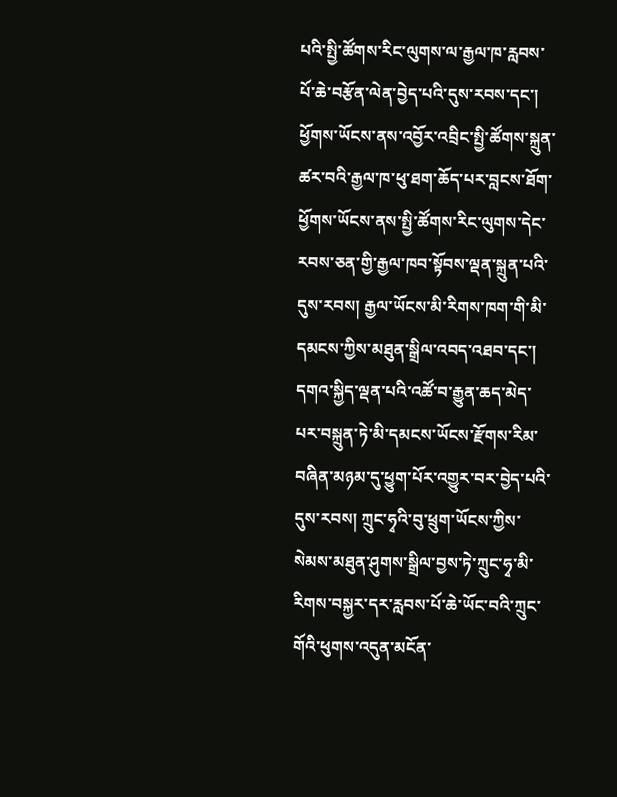པའི་སྤྱི་ཚོགས་རིང་ལུགས་ལ་རྒྱལ་ཁ་རླབས་པོ་ཆེ་བརྩོན་ལེན་བྱེད་པའི་དུས་རབས་དང་། ཕྱོགས་ཡོངས་ནས་འབྱོར་འབྲིང་སྤྱི་ཚོགས་སྐྲུན་ཚར་བའི་རྒྱལ་ཁ་ཕུ་ཐག་ཆོད་པར་བླངས་ཐོག་ཕྱོགས་ཡོངས་ནས་སྤྱི་ཚོགས་རིང་ལུགས་དེང་རབས་ཅན་གྱི་རྒྱལ་ཁབ་སྟོབས་ལྡན་སྐྲུན་པའི་དུས་རབས། རྒྱལ་ཡོངས་མི་རིགས་ཁག་གི་མི་དམངས་ཀྱིས་མཐུན་སྒྲིལ་འབད་འཐབ་དང་། དགའ་སྐྱིད་ལྡན་པའི་འཚོ་བ་རྒྱུན་ཆད་མེད་པར་བསྐྲུན་ཏེ་མི་དམངས་ཡོངས་རྫོགས་རིམ་བཞིན་མཉམ་དུ་ཕྱུག་པོར་འགྱུར་བར་བྱེད་པའི་དུས་རབས། ཀྲུང་ཧྭའི་བུ་ཕྲུག་ཡོངས་ཀྱིས་སེམས་མཐུན་ཤུགས་སྒྲིལ་བྱས་ཏེ་ཀྲུང་ཧྭ་མི་རིགས་བསྐྱར་དར་རླབས་པོ་ཆེ་ཡོང་བའི་ཀྲུང་གོའི་ཕུགས་འདུན་མངོན་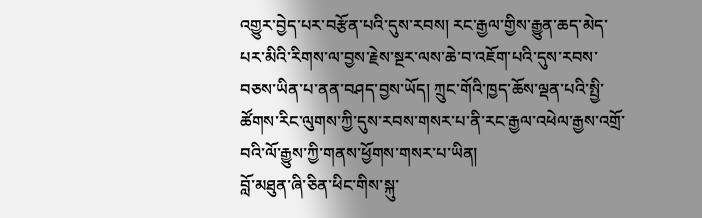འགྱུར་བྱེད་པར་བརྩོན་པའི་དུས་རབས། རང་རྒྱལ་གྱིས་རྒྱུན་ཆད་མེད་པར་མིའི་རིགས་ལ་བྱས་རྗེས་སྔར་ལས་ཆེ་བ་འཇོག་པའི་དུས་རབས་བཅས་ཡིན་པ་ནན་བཤད་བྱས་ཡོད། ཀྲུང་གོའི་ཁྱད་ཆོས་ལྡན་པའི་སྤྱི་ཚོགས་རིང་ལུགས་ཀྱི་དུས་རབས་གསར་པ་ནི་རང་རྒྱལ་འཕེལ་རྒྱས་འགྲོ་བའི་ལོ་རྒྱུས་ཀྱི་གནས་ཕྱོགས་གསར་པ་ཡིན།
བློ་མཐུན་ཞི་ཅིན་ཕིང་གིས་སྐུ་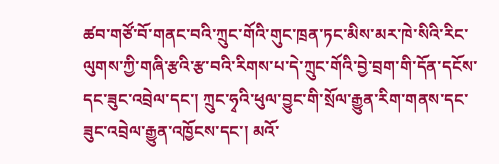ཚབ་གཙོ་བོ་གནང་བའི་ཀྲུང་གོའི་གུང་ཁྲན་ཏང་མིས་མར་ཁེ་སིའི་རིང་ལུགས་ཀྱི་གཞི་རྩའི་རྩ་བའི་རིགས་པ་དེ་ཀྲུང་གོའི་བྱེ་བྲག་གི་དོན་དངོས་དང་ཟུང་འབྲེལ་དང་། ཀྲུང་ཧྭའི་ཕུལ་བྱུང་གི་སྲོལ་རྒྱུན་རིག་གནས་དང་ཟུང་འབྲེལ་རྒྱུན་འཁྱོངས་དང་། མའོ་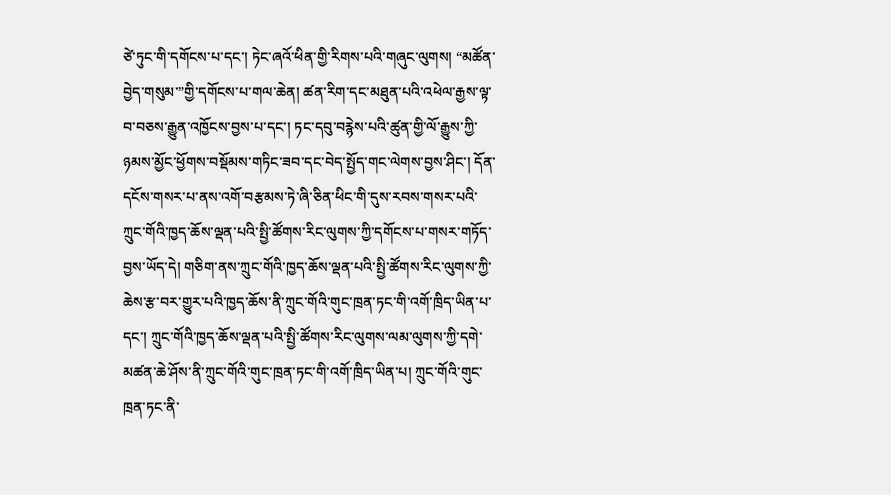ཙེ་ཏུང་གི་དགོངས་པ་དང་། ཏེང་ཞའོ་ཕིན་གྱི་རིགས་པའི་གཞུང་ལུགས། “མཚོན་བྱེད་གསུམ་”གྱི་དགོངས་པ་གལ་ཆེན། ཚན་རིག་དང་མཐུན་པའི་འཕེལ་རྒྱས་ལྟ་བ་བཅས་རྒྱུན་འཁྱོངས་བྱས་པ་དང་། ཏང་དབུ་བརྙེས་པའི་ཚུན་གྱི་ལོ་རྒྱུས་ཀྱི་ཉམས་མྱོང་ཕྱོགས་བསྡོམས་གཏིང་ཟབ་དང་བེད་སྤྱོད་གང་ལེགས་བྱས་ཤིང་། དོན་དངོས་གསར་པ་ནས་འགོ་བརྩམས་ཏེ་ཞི་ཅིན་ཕིང་གི་དུས་རབས་གསར་པའི་ཀྲུང་གོའི་ཁྱད་ཆོས་ལྡན་པའི་སྤྱི་ཚོགས་རིང་ལུགས་ཀྱི་དགོངས་པ་གསར་གཏོད་བྱས་ཡོད་དེ། གཅིག་ནས་ཀྲུང་གོའི་ཁྱད་ཆོས་ལྡན་པའི་སྤྱི་ཚོགས་རིང་ལུགས་ཀྱི་ཆེས་རྩ་བར་གྱུར་པའི་ཁྱད་ཆོས་ནི་ཀྲུང་གོའི་གུང་ཁྲན་ཏང་གི་འགོ་ཁྲིད་ཡིན་པ་དང་། ཀྲུང་གོའི་ཁྱད་ཆོས་ལྡན་པའི་སྤྱི་ཚོགས་རིང་ལུགས་ལམ་ལུགས་ཀྱི་དགེ་མཚན་ཆེ་ཤོས་ནི་ཀྲུང་གོའི་གུང་ཁྲན་ཏང་གི་འགོ་ཁྲིད་ཡིན་པ། ཀྲུང་གོའི་གུང་ཁྲན་ཏང་ནི་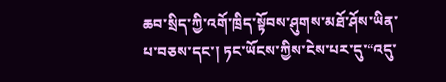ཆབ་སྲིད་ཀྱི་འགོ་ཁྲིད་སྟོབས་ཤུགས་མཐོ་ཤོས་ཡིན་པ་བཅས་དང་། ཏང་ཡོངས་ཀྱིས་ངེས་པར་དུ་“འདུ་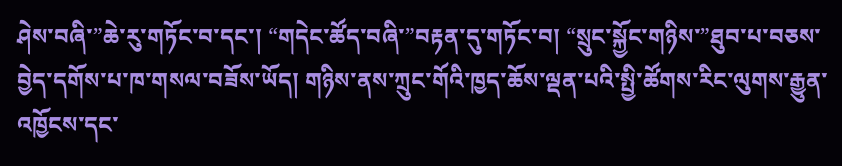ཤེས་བཞི་”ཆེ་རུ་གཏོང་བ་དང་། “གདེང་ཚོད་བཞི་”བརྟན་དུ་གཏོང་བ། “སྲུང་སྐྱོང་གཉིས་”ཐུབ་པ་བཅས་བྱེད་དགོས་པ་ཁ་གསལ་བཟོས་ཡོད། གཉིས་ནས་ཀྲུང་གོའི་ཁྱད་ཆོས་ལྡན་པའི་སྤྱི་ཚོགས་རིང་ལུགས་རྒྱུན་འཁྱོངས་དང་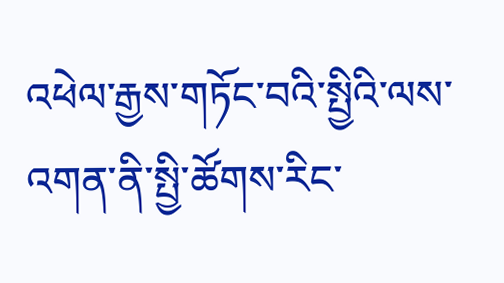འཕེལ་རྒྱས་གཏོང་བའི་སྤྱིའི་ལས་འགན་ནི་སྤྱི་ཚོགས་རིང་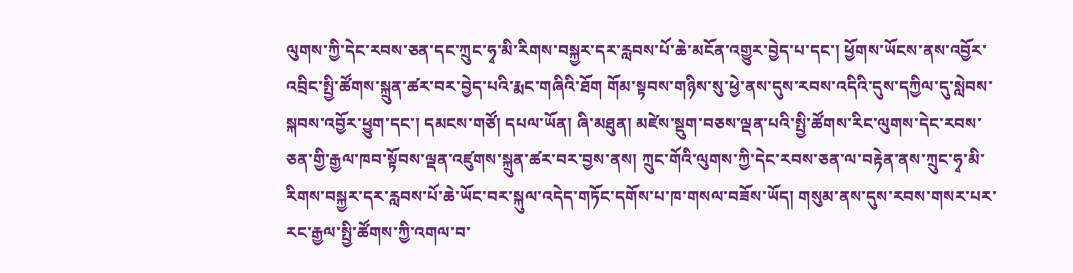ལུགས་ཀྱི་དེང་རབས་ཅན་དང་ཀྲུང་ཧྭ་མི་རིགས་བསྐྱར་དར་རླབས་པོ་ཆེ་མངོན་འགྱུར་བྱེད་པ་དང་། ཕྱོགས་ཡོངས་ནས་འབྱོར་འབྲིང་སྤྱི་ཚོགས་སྐྲུན་ཚར་བར་བྱེད་པའི་རྨང་གཞིའི་ཐོག གོམ་སྟབས་གཉིས་སུ་ཕྱེ་ནས་དུས་རབས་འདིའི་དུས་དཀྱིལ་དུ་སླེབས་སྐབས་འབྱོར་ཕྱུག་དང་། དམངས་གཙོ། དཔལ་ཡོན། ཞི་མཐུན། མཛེས་སྡུག་བཅས་ལྡན་པའི་སྤྱི་ཚོགས་རིང་ལུགས་དེང་རབས་ཅན་གྱི་རྒྱལ་ཁབ་སྟོབས་ལྡན་འཛུགས་སྐྲུན་ཚར་བར་བྱས་ནས། ཀྲུང་གོའི་ལུགས་ཀྱི་དེང་རབས་ཅན་ལ་བརྟེན་ནས་ཀྲུང་ཧྭ་མི་རིགས་བསྐྱར་དར་རླབས་པོ་ཆེ་ཡོང་བར་སྐུལ་འདེད་གཏོང་དགོས་པ་ཁ་གསལ་བཟོས་ཡོད། གསུམ་ནས་དུས་རབས་གསར་པར་རང་རྒྱལ་སྤྱི་ཚོགས་ཀྱི་འགལ་བ་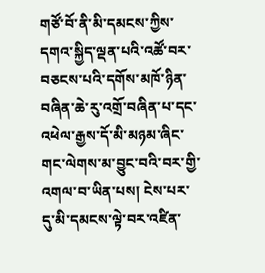གཙོ་བོ་ནི་མི་དམངས་ཀྱིས་དགའ་སྐྱིད་ལྡན་པའི་འཚོ་བར་བཅངས་པའི་དགོས་མཁོ་ཉིན་བཞིན་ཆེ་རུ་འགྲོ་བཞིན་པ་དང་འཕེལ་རྒྱས་དོ་མི་མཉམ་ཞིང་གང་ལེགས་མ་བྱུང་བའི་བར་གྱི་འགལ་བ་ཡིན་པས། ངེས་པར་དུ་མི་དམངས་ལྟེ་བར་འཛིན་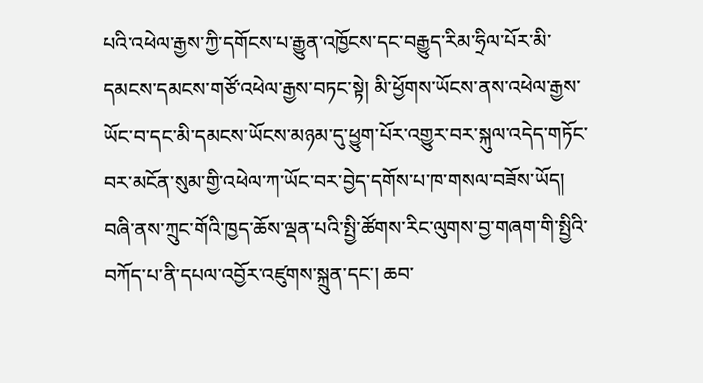པའི་འཕེལ་རྒྱས་ཀྱི་དགོངས་པ་རྒྱུན་འཁྱོངས་དང་བརྒྱུད་རིམ་ཧྲིལ་པོར་མི་དམངས་དམངས་གཙོ་འཕེལ་རྒྱས་བཏང་སྟེ། མི་ཕྱོགས་ཡོངས་ནས་འཕེལ་རྒྱས་ཡོང་བ་དང་མི་དམངས་ཡོངས་མཉམ་དུ་ཕྱུག་པོར་འགྱུར་བར་སྐུལ་འདེད་གཏོང་བར་མངོན་སུམ་གྱི་འཕེལ་ཀ་ཡོང་བར་བྱེད་དགོས་པ་ཁ་གསལ་བཟོས་ཡོད། བཞི་ནས་ཀྲུང་གོའི་ཁྱད་ཆོས་ལྡན་པའི་སྤྱི་ཚོགས་རིང་ལུགས་བྱ་གཞག་གི་སྤྱིའི་བཀོད་པ་ནི་དཔལ་འབྱོར་འཛུགས་སྐྲུན་དང་། ཆབ་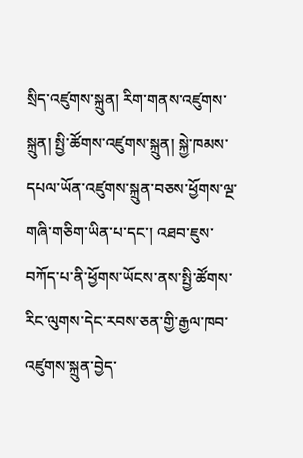སྲིད་འཛུགས་སྐྲུན། རིག་གནས་འཛུགས་སྐྲུན། སྤྱི་ཚོགས་འཛུགས་སྐྲུན། སྐྱེ་ཁམས་དཔལ་ཡོན་འཛུགས་སྐྲུན་བཅས་ཕྱོགས་ལྔ་གཞི་གཅིག་ཡིན་པ་དང་། འཐབ་ཇུས་བཀོད་པ་ནི་ཕྱོགས་ཡོངས་ནས་སྤྱི་ཚོགས་རིང་ལུགས་དེང་རབས་ཅན་གྱི་རྒྱལ་ཁབ་འཛུགས་སྐྲུན་བྱེད་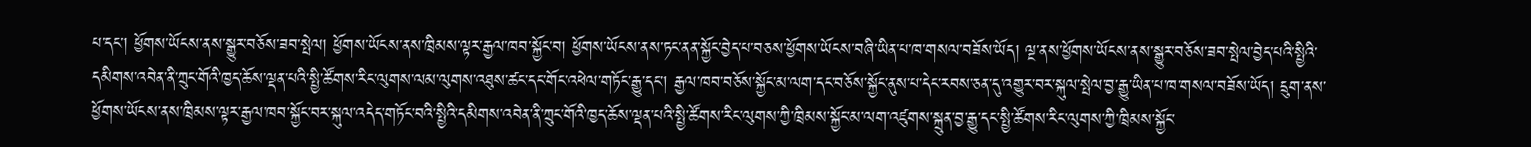པ་དང་། ཕྱོགས་ཡོངས་ནས་སྒྱུར་བཅོས་ཟབ་སྤེལ། ཕྱོགས་ཡོངས་ནས་ཁྲིམས་ལྟར་རྒྱལ་ཁབ་སྐྱོང་བ། ཕྱོགས་ཡོངས་ནས་ཏང་ནན་སྐྱོང་བྱེད་པ་བཅས་ཕྱོགས་ཡོངས་བཞི་ཡིན་པ་ཁ་གསལ་བཟོས་ཡོད། ལྔ་ནས་ཕྱོགས་ཡོངས་ནས་སྒྱུར་བཅོས་ཟབ་སྤེལ་བྱེད་པའི་སྤྱིའི་དམིགས་འབེན་ནི་ཀྲུང་གོའི་ཁྱད་ཆོས་ལྡན་པའི་སྤྱི་ཚོགས་རིང་ལུགས་ལམ་ལུགས་འཐུས་ཚང་དང་གོང་འཕེལ་གཏོང་རྒྱུ་དང་། རྒྱལ་ཁབ་བཅོས་སྐྱོང་མ་ལག་དང་བཅོས་སྐྱོང་ནུས་པ་དེང་རབས་ཅན་དུ་འགྱུར་བར་སྐུལ་སྤེལ་བྱ་རྒྱུ་ཡིན་པ་ཁ་གསལ་བཟོས་ཡོད། དྲུག་ནས་ཕྱོགས་ཡོངས་ནས་ཁྲིམས་ལྟར་རྒྱལ་ཁབ་སྐྱོང་བར་སྐུལ་འདེད་གཏོང་བའི་སྤྱིའི་དམིགས་འབེན་ནི་ཀྲུང་གོའི་ཁྱད་ཆོས་ལྡན་པའི་སྤྱི་ཚོགས་རིང་ལུགས་ཀྱི་ཁྲིམས་སྐྱོང་མ་ལག་འཛུགས་སྐྲུན་བྱ་རྒྱུ་དང་སྤྱི་ཚོགས་རིང་ལུགས་ཀྱི་ཁྲིམས་སྐྱོང་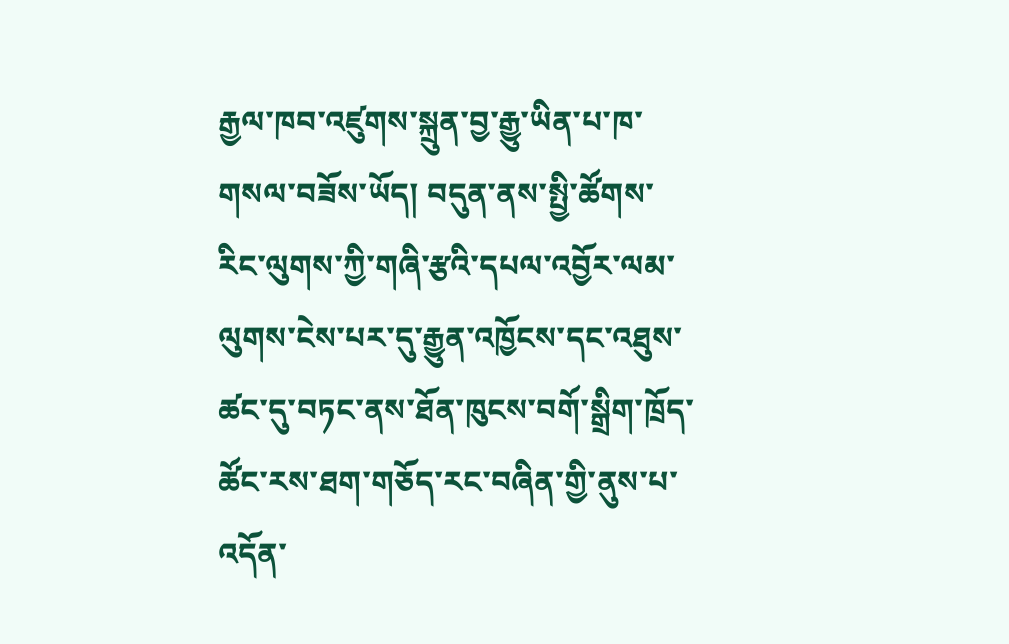རྒྱལ་ཁབ་འཛུགས་སྐྲུན་བྱ་རྒྱུ་ཡིན་པ་ཁ་གསལ་བཟོས་ཡོད། བདུན་ནས་སྤྱི་ཚོགས་རིང་ལུགས་ཀྱི་གཞི་རྩའི་དཔལ་འབྱོར་ལམ་ལུགས་ངེས་པར་དུ་རྒྱུན་འཁྱོངས་དང་འཐུས་ཚང་དུ་བཏང་ནས་ཐོན་ཁུངས་བགོ་སྒྲིག་ཁྲོད་ཚོང་རས་ཐག་གཅོད་རང་བཞིན་གྱི་ནུས་པ་འདོན་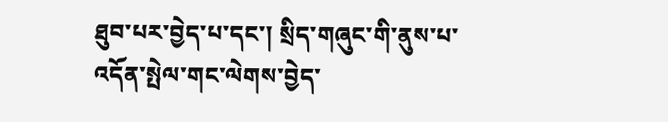ཐུབ་པར་བྱེད་པ་དང་། སྲིད་གཞུང་གི་ནུས་པ་འདོན་སྤེལ་གང་ལེགས་བྱེད་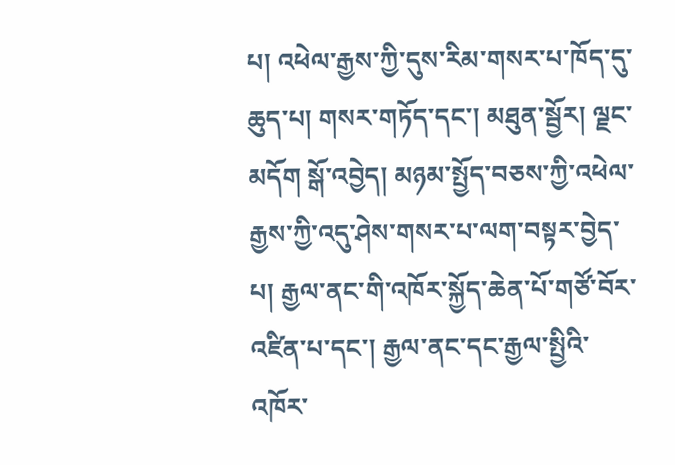པ། འཕེལ་རྒྱས་ཀྱི་དུས་རིམ་གསར་པ་ཁོད་དུ་ཆུད་པ། གསར་གཏོད་དང་། མཐུན་སྦྱོར། ལྗང་མདོག སྒོ་འབྱེད། མཉམ་སྤྱོད་བཅས་ཀྱི་འཕེལ་རྒྱས་ཀྱི་འདུ་ཤེས་གསར་པ་ལག་བསྟར་བྱེད་པ། རྒྱལ་ནང་གི་འཁོར་སྐྱོད་ཆེན་པོ་གཙོ་བོར་འཛིན་པ་དང་། རྒྱལ་ནང་དང་རྒྱལ་སྤྱིའི་འཁོར་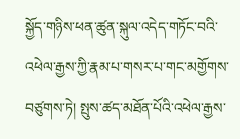སྐྱོད་གཉིས་ཕན་ཚུན་སྐུལ་འདེད་གཏོང་བའི་འཕེལ་རྒྱས་ཀྱི་རྣམ་པ་གསར་པ་གང་མགྱོགས་བཙུགས་ཏེ། སྤུས་ཚད་མཐོན་པོའི་འཕེལ་རྒྱས་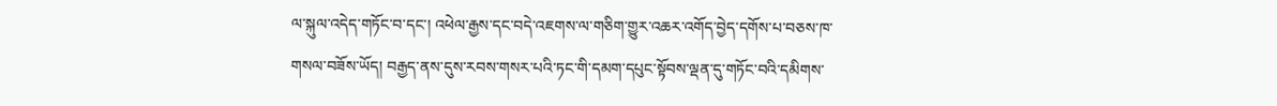ལ་སྐུལ་འདེད་གཏོང་བ་དང་། འཕེལ་རྒྱས་དང་བདེ་འཇགས་ལ་གཅིག་གྱུར་འཆར་འགོད་བྱེད་དགོས་པ་བཅས་ཁ་གསལ་བཟོས་ཡོད། བརྒྱད་ནས་དུས་རབས་གསར་པའི་ཏང་གི་དམག་དཔུང་སྟོབས་ལྡན་དུ་གཏོང་བའི་དམིགས་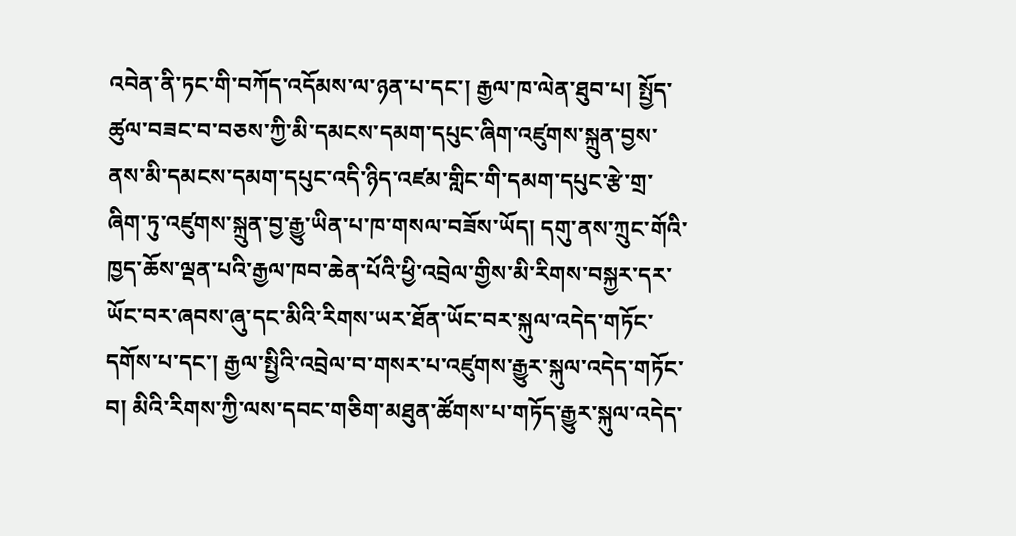འབེན་ནི་ཏང་གི་བཀོད་འདོམས་ལ་ཉན་པ་དང་། རྒྱལ་ཁ་ལེན་ཐུབ་པ། སྤྱོད་ཚུལ་བཟང་བ་བཅས་ཀྱི་མི་དམངས་དམག་དཔུང་ཞིག་འཛུགས་སྐྲུན་བྱས་ནས་མི་དམངས་དམག་དཔུང་འདི་ཉིད་འཛམ་གླིང་གི་དམག་དཔུང་རྩེ་གྲ་ཞིག་ཏུ་འཛུགས་སྐྲུན་བྱ་རྒྱུ་ཡིན་པ་ཁ་གསལ་བཟོས་ཡོད། དགུ་ནས་ཀྲུང་གོའི་ཁྱད་ཆོས་ལྡན་པའི་རྒྱལ་ཁབ་ཆེན་པོའི་ཕྱི་འབྲེལ་གྱིས་མི་རིགས་བསྐྱར་དར་ཡོང་བར་ཞབས་ཞུ་དང་མིའི་རིགས་ཡར་ཐོན་ཡོང་བར་སྐུལ་འདེད་གཏོང་དགོས་པ་དང་། རྒྱལ་སྤྱིའི་འབྲེལ་བ་གསར་པ་འཛུགས་རྒྱུར་སྐུལ་འདེད་གཏོང་བ། མིའི་རིགས་ཀྱི་ལས་དབང་གཅིག་མཐུན་ཚོགས་པ་གཏོད་རྒྱུར་སྐུལ་འདེད་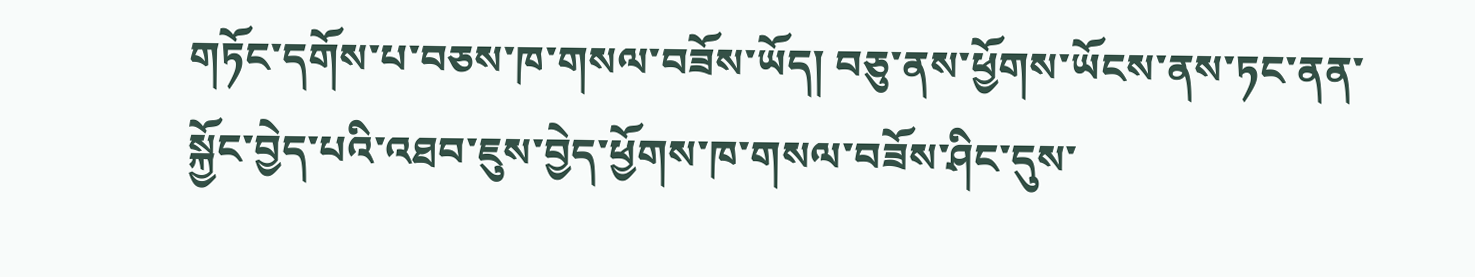གཏོང་དགོས་པ་བཅས་ཁ་གསལ་བཟོས་ཡོད། བཅུ་ནས་ཕྱོགས་ཡོངས་ནས་ཏང་ནན་སྐྱོང་བྱེད་པའི་འཐབ་ཇུས་བྱེད་ཕྱོགས་ཁ་གསལ་བཟོས་ཤིང་དུས་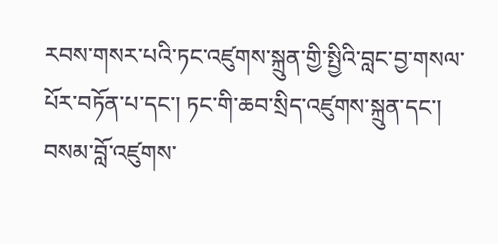རབས་གསར་པའི་ཏང་འཛུགས་སྐྲུན་གྱི་སྤྱིའི་བླང་བྱ་གསལ་པོར་བཏོན་པ་དང་། ཏང་གི་ཆབ་སྲིད་འཛུགས་སྐྲུན་དང་། བསམ་བློ་འཛུགས་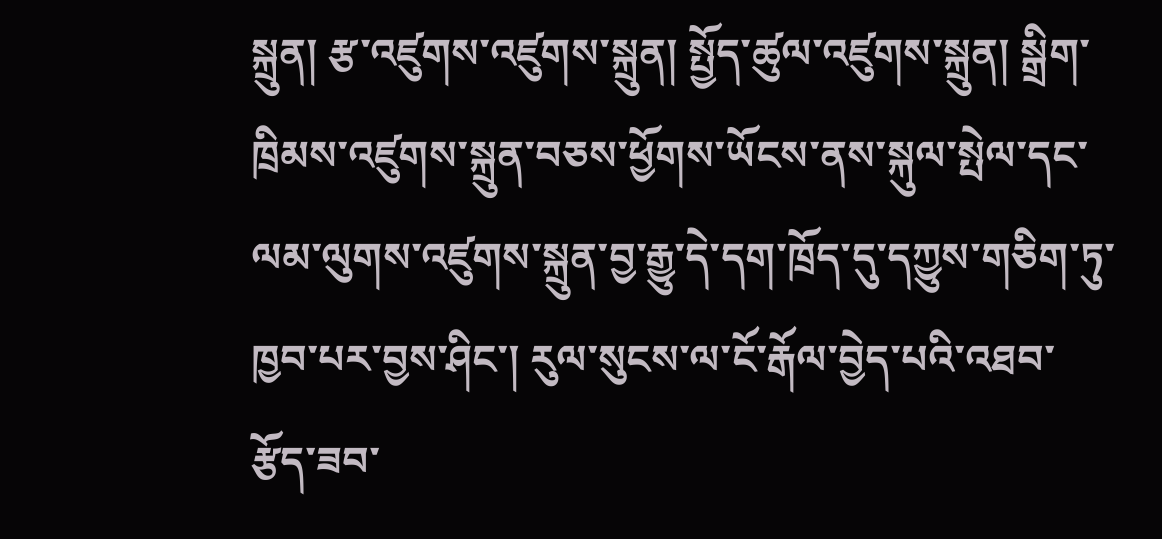སྐྲུན། རྩ་འཛུགས་འཛུགས་སྐྲུན། སྤྱོད་ཚུལ་འཛུགས་སྐྲུན། སྒྲིག་ཁྲིམས་འཛུགས་སྐྲུན་བཅས་ཕྱོགས་ཡོངས་ནས་སྐུལ་སྤེལ་དང་ལམ་ལུགས་འཛུགས་སྐྲུན་བྱ་རྒྱུ་དེ་དག་ཁྲོད་དུ་དཀྱུས་གཅིག་ཏུ་ཁྱབ་པར་བྱས་ཤིང་། རུལ་སུངས་ལ་ངོ་རྒོལ་བྱེད་པའི་འཐབ་རྩོད་ཟབ་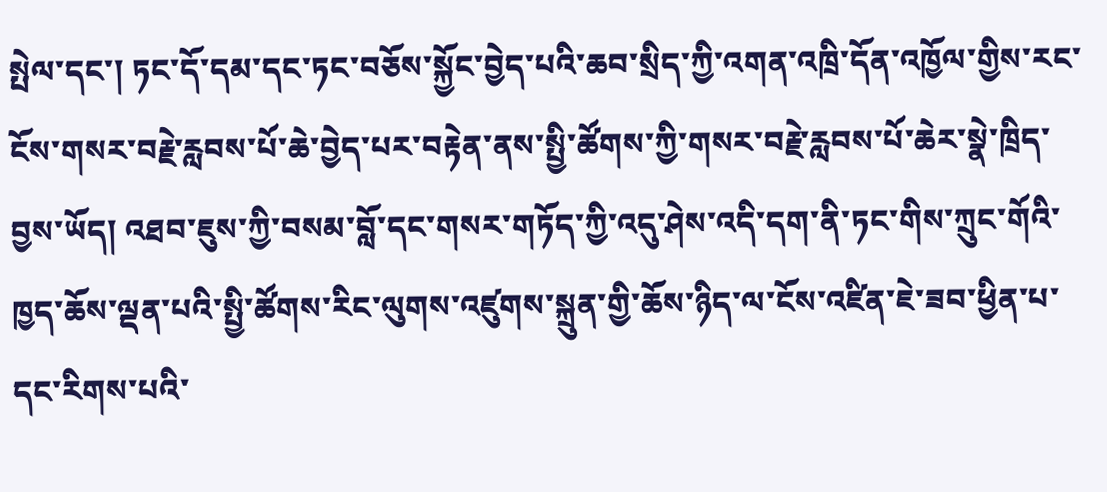སྤེལ་དང་། ཏང་དོ་དམ་དང་ཏང་བཅོས་སྐྱོང་བྱེད་པའི་ཆབ་སྲིད་ཀྱི་འགན་འཁྲི་དོན་འཁྱོལ་གྱིས་རང་ངོས་གསར་བརྗེ་རླབས་པོ་ཆེ་བྱེད་པར་བརྟེན་ནས་སྤྱི་ཚོགས་ཀྱི་གསར་བརྗེ་རླབས་པོ་ཆེར་སྣེ་ཁྲིད་བྱས་ཡོད། འཐབ་ཇུས་ཀྱི་བསམ་བློ་དང་གསར་གཏོད་ཀྱི་འདུ་ཤེས་འདི་དག་ནི་ཏང་གིས་ཀྲུང་གོའི་ཁྱད་ཆོས་ལྡན་པའི་སྤྱི་ཚོགས་རིང་ལུགས་འཛུགས་སྐྲུན་གྱི་ཆོས་ཉིད་ལ་ངོས་འཛིན་ཇེ་ཟབ་ཕྱིན་པ་དང་རིགས་པའི་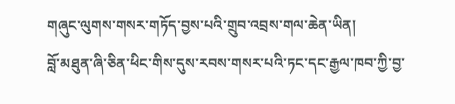གཞུང་ལུགས་གསར་གཏོད་བྱས་པའི་གྲུབ་འབྲས་གལ་ཆེན་ཡིན།
བློ་མཐུན་ཞི་ཅིན་ཕིང་གིས་དུས་རབས་གསར་པའི་ཏང་དང་རྒྱལ་ཁབ་ཀྱི་བྱ་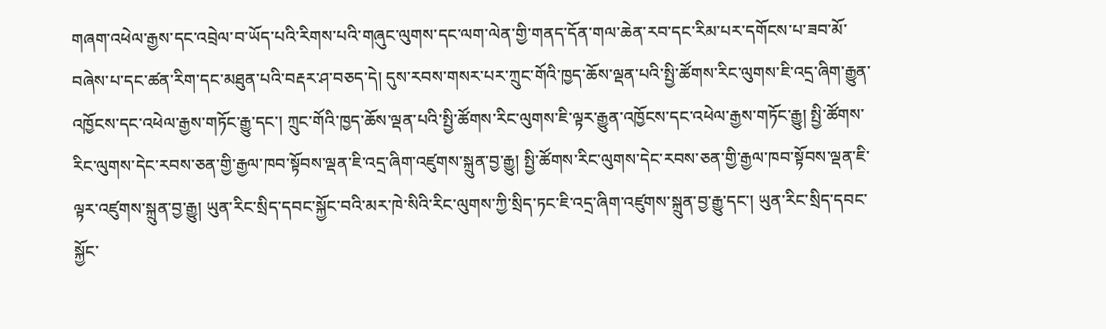གཞག་འཕེལ་རྒྱས་དང་འབྲེལ་བ་ཡོད་པའི་རིགས་པའི་གཞུང་ལུགས་དང་ལག་ལེན་གྱི་གནད་དོན་གལ་ཆེན་རབ་དང་རིམ་པར་དགོངས་པ་ཟབ་མོ་བཞེས་པ་དང་ཚན་རིག་དང་མཐུན་པའི་བརྡར་ཤ་བཅད་དེ། དུས་རབས་གསར་པར་ཀྲུང་གོའི་ཁྱད་ཆོས་ལྡན་པའི་སྤྱི་ཚོགས་རིང་ལུགས་ཇི་འདྲ་ཞིག་རྒྱུན་འཁྱོངས་དང་འཕེལ་རྒྱས་གཏོང་རྒྱུ་དང་། ཀྲུང་གོའི་ཁྱད་ཆོས་ལྡན་པའི་སྤྱི་ཚོགས་རིང་ལུགས་ཇི་ལྟར་རྒྱུན་འཁྱོངས་དང་འཕེལ་རྒྱས་གཏོང་རྒྱུ། སྤྱི་ཚོགས་རིང་ལུགས་དེང་རབས་ཅན་གྱི་རྒྱལ་ཁབ་སྟོབས་ལྡན་ཇི་འདྲ་ཞིག་འཛུགས་སྐྲུན་བྱ་རྒྱུ། སྤྱི་ཚོགས་རིང་ལུགས་དེང་རབས་ཅན་གྱི་རྒྱལ་ཁབ་སྟོབས་ལྡན་ཇི་ལྟར་འཛུགས་སྐྲུན་བྱ་རྒྱུ། ཡུན་རིང་སྲིད་དབང་སྐྱོང་བའི་མར་ཁེ་སིའི་རིང་ལུགས་ཀྱི་སྲིད་ཏང་ཇི་འདྲ་ཞིག་འཛུགས་སྐྲུན་བྱ་རྒྱུ་དང་། ཡུན་རིང་སྲིད་དབང་སྐྱོང་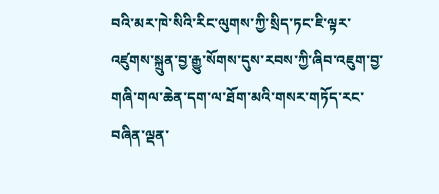བའི་མར་ཁེ་སིའི་རིང་ལུགས་ཀྱི་སྲིད་ཏང་ཇི་ལྟར་འཛུགས་སྐྲུན་བྱ་རྒྱུ་སོགས་དུས་རབས་ཀྱི་ཞིབ་འཇུག་བྱ་གཞི་གལ་ཆེན་དག་ལ་ཐོག་མའི་གསར་གཏོད་རང་བཞིན་ལྡན་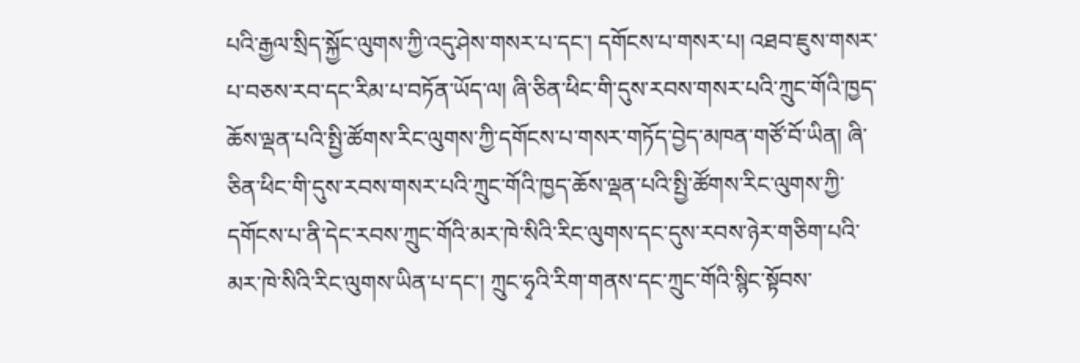པའི་རྒྱལ་སྲིད་སྐྱོང་ལུགས་ཀྱི་འདུ་ཤེས་གསར་པ་དང་། དགོངས་པ་གསར་པ། འཐབ་ཇུས་གསར་པ་བཅས་རབ་དང་རིམ་པ་བཏོན་ཡོད་ལ། ཞི་ཅིན་ཕིང་གི་དུས་རབས་གསར་པའི་ཀྲུང་གོའི་ཁྱད་ཆོས་ལྡན་པའི་སྤྱི་ཚོགས་རིང་ལུགས་ཀྱི་དགོངས་པ་གསར་གཏོད་བྱེད་མཁན་གཙོ་བོ་ཡིན། ཞི་ཅིན་ཕིང་གི་དུས་རབས་གསར་པའི་ཀྲུང་གོའི་ཁྱད་ཆོས་ལྡན་པའི་སྤྱི་ཚོགས་རིང་ལུགས་ཀྱི་དགོངས་པ་ནི་དེང་རབས་ཀྲུང་གོའི་མར་ཁེ་སིའི་རིང་ལུགས་དང་དུས་རབས་ཉེར་གཅིག་པའི་མར་ཁེ་སིའི་རིང་ལུགས་ཡིན་པ་དང་། ཀྲུང་ཧྭའི་རིག་གནས་དང་ཀྲུང་གོའི་སྙིང་སྟོབས་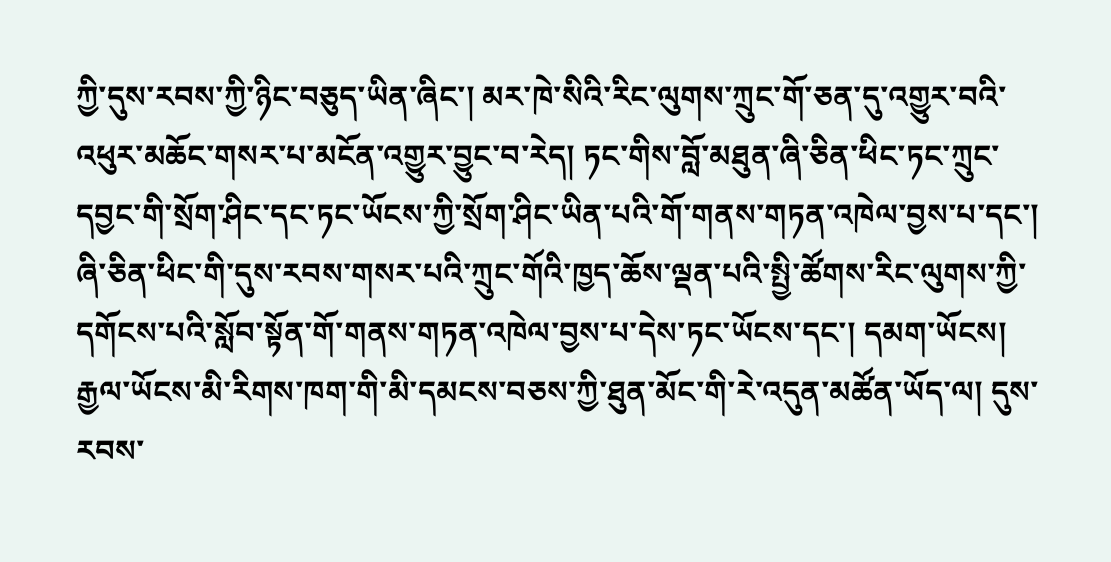ཀྱི་དུས་རབས་ཀྱི་ཉིང་བཅུད་ཡིན་ཞིང་། མར་ཁེ་སིའི་རིང་ལུགས་ཀྲུང་གོ་ཅན་དུ་འགྱུར་བའི་འཕུར་མཆོང་གསར་པ་མངོན་འགྱུར་བྱུང་བ་རེད། ཏང་གིས་བློ་མཐུན་ཞི་ཅིན་ཕིང་ཏང་ཀྲུང་དབྱང་གི་སྲོག་ཤིང་དང་ཏང་ཡོངས་ཀྱི་སྲོག་ཤིང་ཡིན་པའི་གོ་གནས་གཏན་འཁེལ་བྱས་པ་དང་། ཞི་ཅིན་ཕིང་གི་དུས་རབས་གསར་པའི་ཀྲུང་གོའི་ཁྱད་ཆོས་ལྡན་པའི་སྤྱི་ཚོགས་རིང་ལུགས་ཀྱི་དགོངས་པའི་སློབ་སྟོན་གོ་གནས་གཏན་འཁེལ་བྱས་པ་དེས་ཏང་ཡོངས་དང་། དམག་ཡོངས། རྒྱལ་ཡོངས་མི་རིགས་ཁག་གི་མི་དམངས་བཅས་ཀྱི་ཐུན་མོང་གི་རེ་འདུན་མཚོན་ཡོད་ལ། དུས་རབས་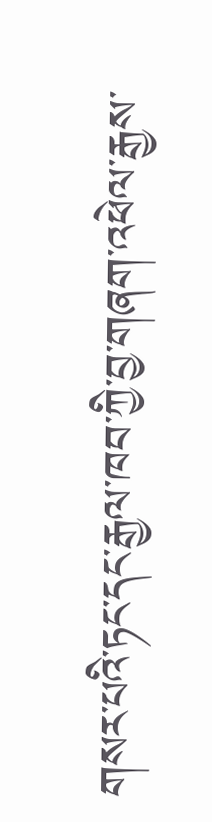གསར་པའི་ཏང་དང་རྒྱལ་ཁབ་ཀྱི་བྱ་གཞག་འཕེལ་རྒྱས་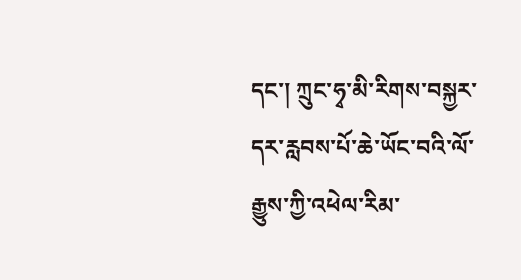དང་། ཀྲུང་ཧྭ་མི་རིགས་བསྐྱར་དར་རླབས་པོ་ཆེ་ཡོང་བའི་ལོ་རྒྱུས་ཀྱི་འཕེལ་རིམ་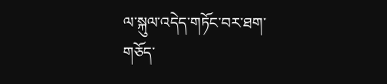ལ་སྐུལ་འདེད་གཏོང་བར་ཐག་གཅོད་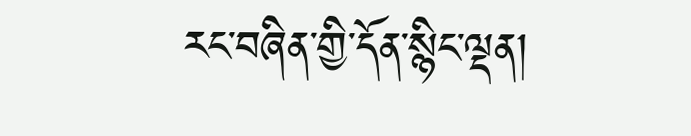རང་བཞིན་གྱི་དོན་སྙིང་ལྡན།